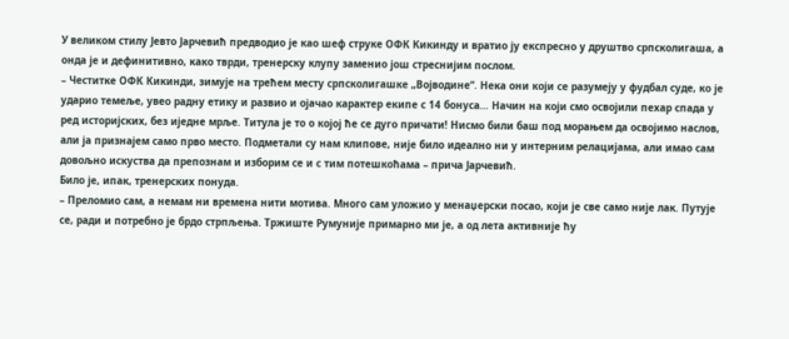У великом стилу Јевто Јарчевић предводио је као шеф струке ОФК Кикинду и вратио ју експресно у друштво српсколигаша, а онда је и дефинитивно, како тврди, тренерску клупу заменио још стреснијим послом.
– Честитке ОФК Кикинди, зимује на трећем месту српсколигашке „Војводине”. Нека они који се разумеју у фудбал суде, ко је ударио темеље, увео радну етику и развио и ојачао карактер екипе с 14 бонуса… Начин на који смо освојили пехар спада у ред историјских, без иједне мрље. Титула је то о којој ће се дуго причати! Нисмо били баш под морањем да освојимо наслов, али ја признајем само прво место. Подметали су нам клипове, није било идеално ни у интерним релацијама, али имао сам довољно искуства да препознам и изборим се и с тим потешкоћама – прича Јарчевић.
Било је, ипак, тренерских понуда.
– Преломио сам, а немам ни времена нити мотива. Много сам уложио у менаџерски посао, који је све само није лак. Путује се, ради и потребно је брдо стрпљења. Тржиште Румуније примарно ми је, а од лета активније ћу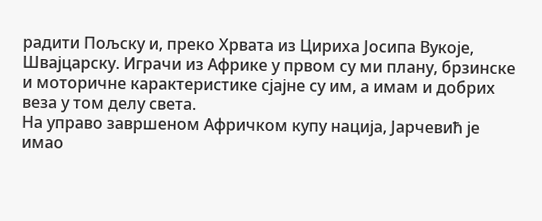радити Пољску и, преко Хрвата из Цириха Јосипа Вукоје, Швајцарску. Играчи из Африке у првом су ми плану, брзинске и моторичне карактеристике сјајне су им, а имам и добрих веза у том делу света.
На управо завршеном Афричком купу нација, Јарчевић је имао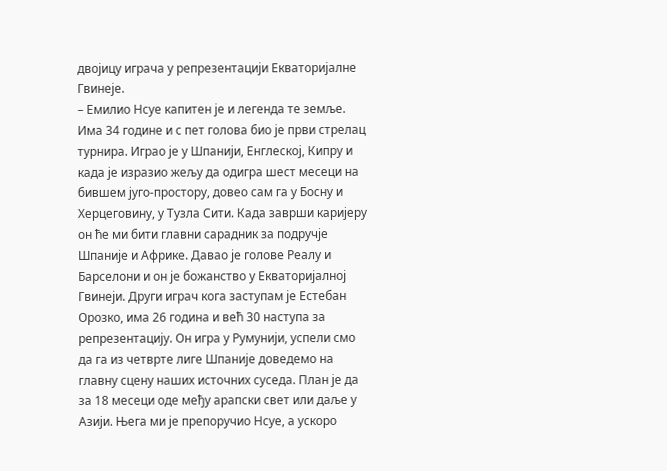двојицу играча у репрезентацији Екваторијалне Гвинеје.
– Емилио Нсуе капитен је и легенда те земље. Има 34 године и с пет голова био је први стрелац турнира. Играо је у Шпанији, Енглеској, Кипру и када је изразио жељу да одигра шест месеци на бившем југо-простору, довео сам га у Босну и Херцеговину, у Тузла Сити. Када заврши каријеру он ће ми бити главни сарадник за подручје Шпаније и Африке. Давао је голове Реалу и Барселони и он је божанство у Екваторијалној Гвинеји. Други играч кога заступам је Естебан Орозко, има 26 година и већ 30 наступа за репрезентацију. Он игра у Румунији, успели смо да га из четврте лиге Шпаније доведемо на главну сцену наших источних суседа. План је да за 18 месеци оде међу арапски свет или даље у Азији. Њега ми је препоручио Нсуе, а ускоро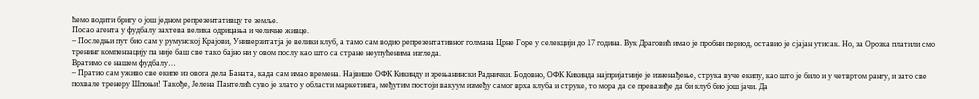ћемо водити бригу о још једном репрезентативцу те земље.
Посао агента у фудбалу захтева велика одрицања и челичне живце.
– Последњи пут био сам у румунској Крајови, Универзитатја је велики клуб, а тамо сам водио репрезентативног голмана Црне Горе у селекцији до 17 година. Вук Драговић имао је пробни период, оставио је сјајан утисак. Но, за Орозка платили смо тренинг компензацију па није баш све тако бајно ни у овом послу као што са стране неупућенима изгледа.
Вратимо се нашем фудбалу…
– Пратио сам уживо све екипе из овога дела Баната, када сам имао времена. Највише ОФК Кикинду и зрењанински Раднички. Бодовно, ОФК Кикинда најпријатније је изненађење, струка вуче екипу, као што је било и у четвртом рангу, и зато све похвале тренеру Шпоњи! Такође, Јелена Пантелић суво је злато у области маркетинга, међутим постоји вакуум између самог врха клуба и струке, то мора да се превазиђе да би клуб био још јачи. Да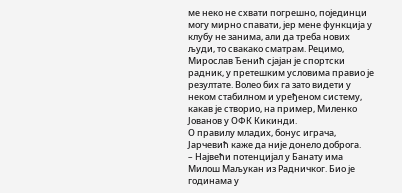ме неко не схвати погрешно, појединци могу мирно спавати, јер мене функција у клубу не занима, али да треба нових људи, то свакако сматрам. Рецимо, Мирослав Ђенић сјајан је спортски радник, у претешким условима правио је резултате. Волео бих га зато видети у неком стабилном и уређеном систему, какав је створио, на пример, Миленко Јованов у ОФК Кикинди.
О правилу младих, бонус играча, Јарчевић каже да није донело доброга.
– Највећи потенцијал у Банату има Милош Маљукан из Радничког. Био је годинама у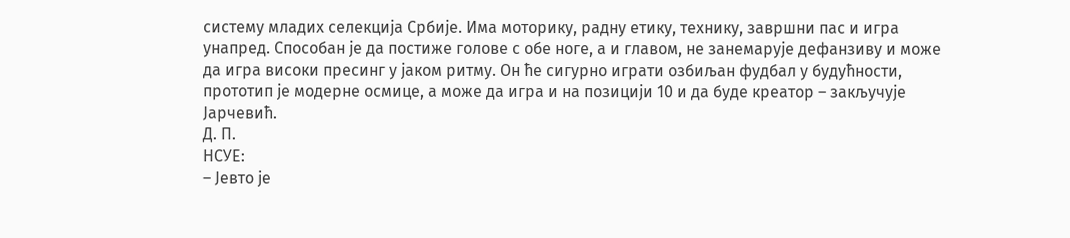систему младих селекција Србије. Има моторику, радну етику, технику, завршни пас и игра унапред. Способан је да постиже голове с обе ноге, а и главом, не занемарује дефанзиву и може да игра високи пресинг у јаком ритму. Он ће сигурно играти озбиљан фудбал у будућности, прототип је модерне осмице, а може да игра и на позицији 10 и да буде креатор – закључује Јарчевић.
Д. П.
НСУЕ:
– Јевто је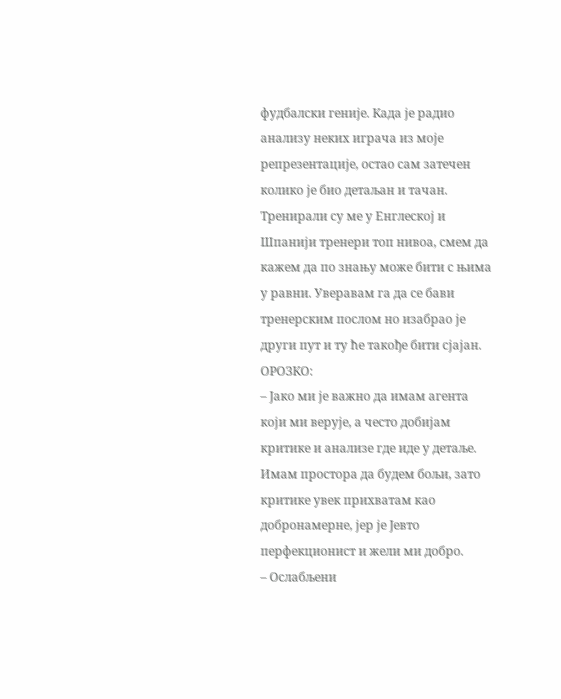фудбалски геније. Када је радио анализу неких играча из моје репрезентације, остао сам затечен колико је био детаљан и тачан. Тренирали су ме у Енглеској и Шпанији тренери топ нивоа, смем да кажем да по знању може бити с њима у равни. Уверавам га да се бави тренерским послом но изабрао је други пут и ту ће такође бити сјајан.
ОРОЗКО:
– Јако ми је важно да имам агента који ми верује, а често добијам критике и анализе где иде у детаље. Имам простора да будем бољи, зато критике увек прихватам као добронамерне, јер је Јевто перфекционист и жели ми добро.
– Ослабљени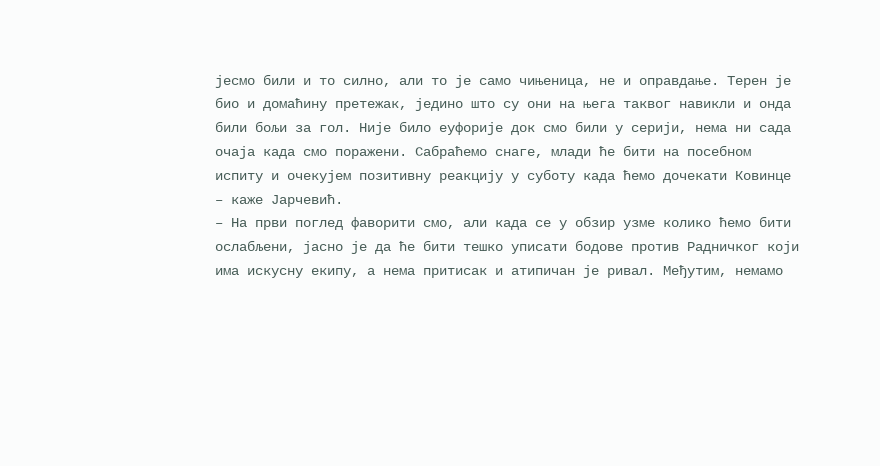јесмо били и то силно, али то је само чињеница, не и оправдање. Терен је био и домаћину претежак, једино што су они на њега таквог навикли и онда били бољи за гол. Није било еуфорије док смо били у серији, нема ни сада очаја када смо поражени. Сабраћемо снаге, млади ће бити на посебном испиту и очекујем позитивну реакцију у суботу када ћемо дочекати Ковинце – каже Јарчевић.
– На први поглед фаворити смо, али када се у обзир узме колико ћемо бити ослабљени, јасно је да ће бити тешко уписати бодове против Радничког који има искусну екипу, а нема притисак и атипичан је ривал. Међутим, немамо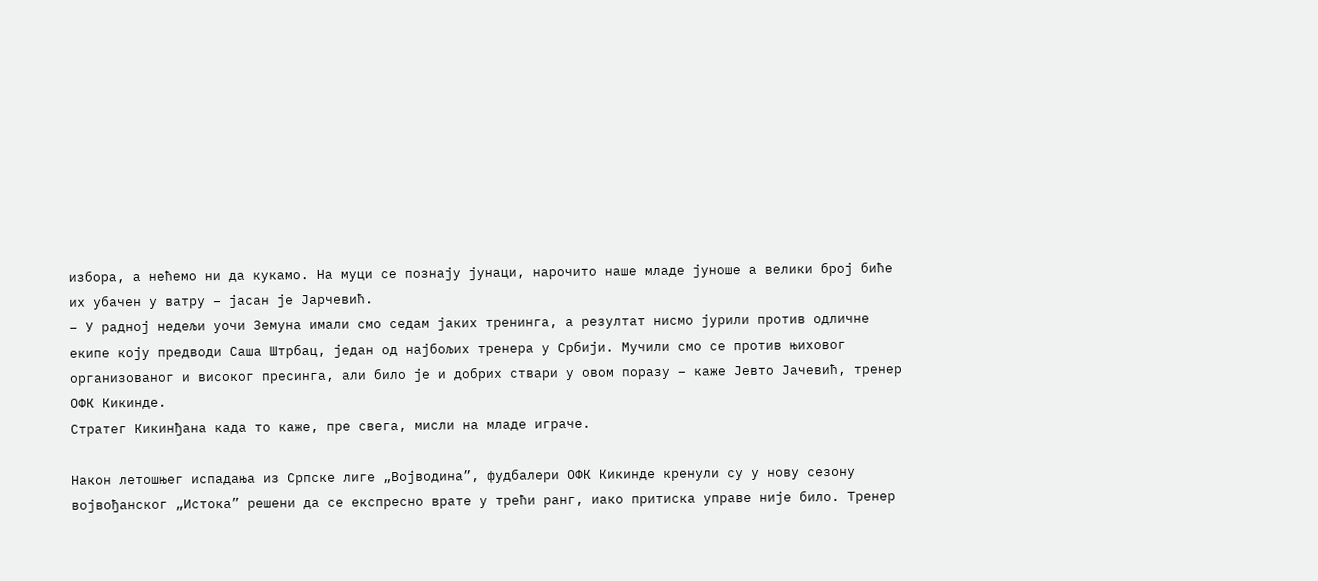избора, а нећемо ни да кукамо. На муци се познају јунаци, нарочито наше младе јуноше а велики број биће их убачен у ватру – јасан је Јарчевић.
– У радној недељи уочи Земуна имали смо седам јаких тренинга, а резултат нисмо јурили против одличне екипе коју предводи Саша Штрбац, један од најбољих тренера у Србији. Мучили смо се против њиховог организованог и високог пресинга, али било је и добрих ствари у овом поразу – каже Јевто Јачевић, тренер ОФК Кикинде.
Стратег Кикинђана када то каже, пре свега, мисли на младе играче.

Након летошњег испадања из Српске лиге „Војводина”, фудбалери ОФК Кикинде кренули су у нову сезону војвођанског „Истока” решени да се експресно врате у трећи ранг, иако притиска управе није било. Тренер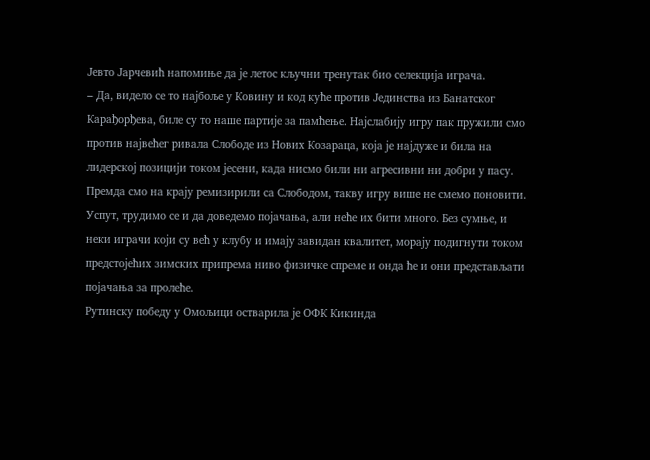Јевто Јарчевић напомиње да је летос кључни тренутак био селекција играча.
– Да, видело се то најбоље у Ковину и код куће против Јединства из Банатског Карађорђева, биле су то наше партије за памћење. Најслабију игру пак пружили смо против највећег ривала Слободе из Нових Козараца, која је најдуже и била на лидерској позицији током јесени, када нисмо били ни агресивни ни добри у пасу. Премда смо на крају ремизирили са Слободом, такву игру више не смемо поновити.
Успут, трудимо се и да доведемо појачања, али неће их бити много. Без сумње, и неки играчи који су већ у клубу и имају завидан квалитет, морају подигнути током предстојећих зимских припрема ниво физичке спреме и онда ће и они представљати појачања за пролеће.
Рутинску победу у Омољици остварила је ОФК Кикинда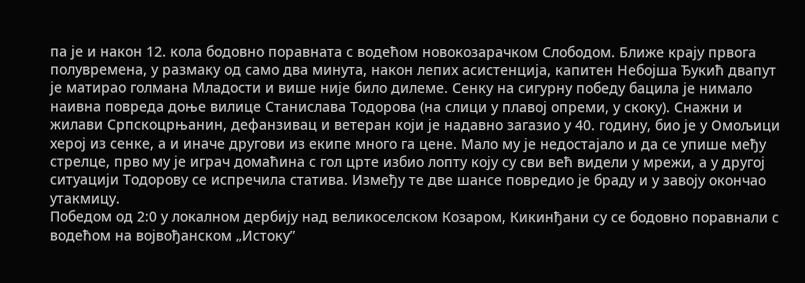па је и након 12. кола бодовно поравната с водећом новокозарачком Слободом. Ближе крају првога полувремена, у размаку од само два минута, након лепих асистенција, капитен Небојша Ђукић двапут је матирао голмана Младости и више није било дилеме. Сенку на сигурну победу бацила је нимало наивна повреда доње вилице Станислава Тодорова (на слици у плавој опреми, у скоку). Снажни и жилави Српскоцрњанин, дефанзивац и ветеран који је надавно загазио у 40. годину, био је у Омољици херој из сенке, а и иначе другови из екипе много га цене. Мало му је недостајало и да се упише међу стрелце, прво му је играч домаћина с гол црте избио лопту коју су сви већ видели у мрежи, а у другој ситуацији Тодорову се испречила статива. Између те две шансе повредио је браду и у завоју окончао утакмицу.
Победом од 2:0 у локалном дербију над великоселском Козаром, Кикинђани су се бодовно поравнали с водећом на војвођанском „Истоку”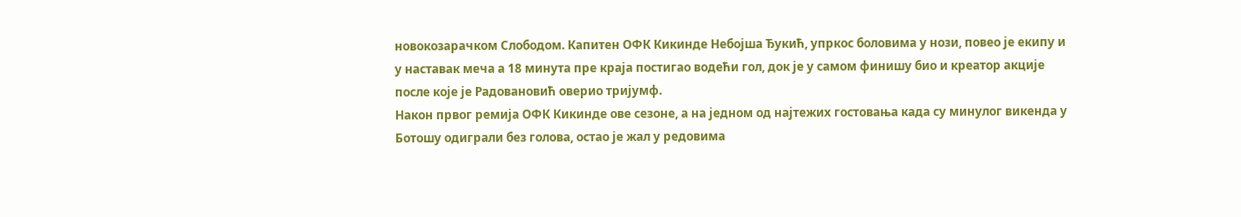новокозарачком Слободом. Капитен ОФК Кикинде Небојша Ђукић, упркос боловима у нози, повео је екипу и у наставак меча а 18 минута пре краја постигао водећи гол, док је у самом финишу био и креатор акције после које је Радовановић оверио тријумф.
Након првог ремија ОФК Кикинде ове сезоне, а на једном од најтежих гостовања када су минулог викенда у Ботошу одиграли без голова, остао је жал у редовима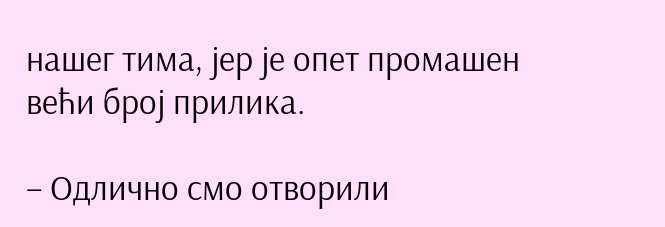нашег тима, јер је опет промашен већи број прилика.

– Одлично смо отворили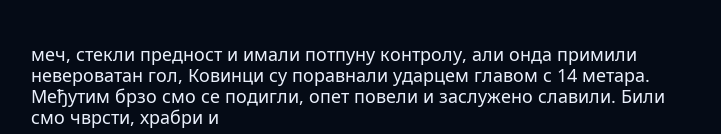меч, стекли предност и имали потпуну контролу, али онда примили невероватан гол, Ковинци су поравнали ударцем главом с 14 метара. Међутим брзо смо се подигли, опет повели и заслужено славили. Били смо чврсти, храбри и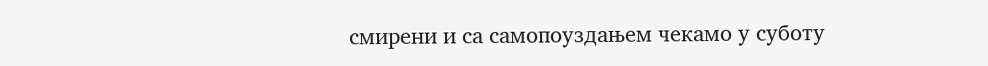смирени и са самопоуздањем чекамо у суботу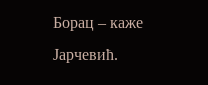Борац – каже Јарчевић.